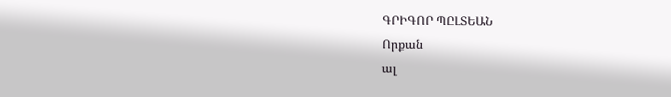ԳՐԻԳՈՐ ՊԸԼՏԵԱՆ
Որքան
ալ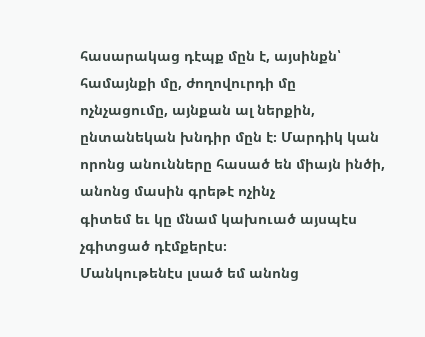հասարակաց դէպք մըն է, այսինքն՝ համայնքի մը, ժողովուրդի մը
ոչնչացումը, այնքան ալ ներքին, ընտանեկան խնդիր մըն է։ Մարդիկ կան
որոնց անունները հասած են միայն ինծի, անոնց մասին գրեթէ ոչինչ
գիտեմ եւ կը մնամ կախուած այսպէս չգիտցած դէմքերէս։
Մանկութենէս լսած եմ անոնց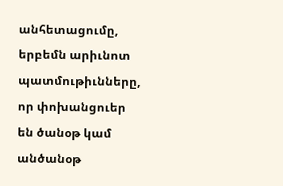անհետացումը, երբեմն արիւնոտ
պատմութիւնները, որ փոխանցուեր են ծանօթ կամ անծանօթ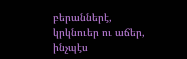բերաններէ, կրկնուեր ու աճեր, ինչպէս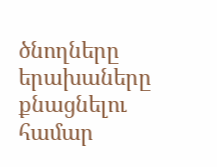ծնողները երախաները
քնացնելու համար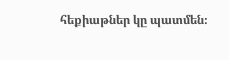հեքիաթներ կը պատմեն։